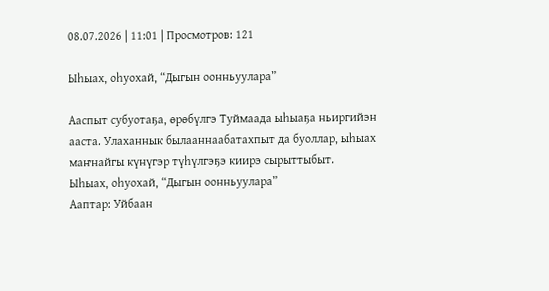08.07.2026 | 11:01 | Просмотров: 121

Ыһыах, оһуохай, “Дыгын оонньуулара”

Ааспыт субуотаҕа, өрөбүлгэ Туймаада ыһыаҕа ньиргийэн ааста. Улаханнык былааннаабатахпыт да буоллар, ыһыах маҥнайгы күнүгэр түһүлгэҕэ киирэ сырыттыбыт.
Ыһыах, оһуохай, “Дыгын оонньуулара”
Ааптар: Уйбаан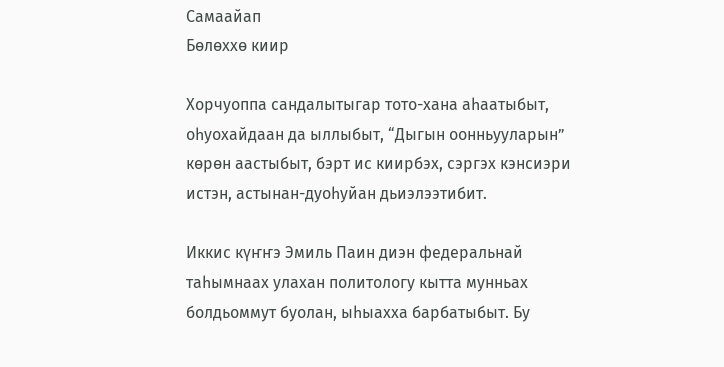Самаайап
Бөлөххө киир

Хорчуоппа сандалытыгар тото-хана аһаатыбыт, оһуохайдаан да ыллыбыт, “Дыгын оонньууларын” көрөн аастыбыт, бэрт ис киирбэх, сэргэх кэнсиэри истэн, астынан-дуоһуйан дьиэлээтибит.

Иккис күҥҥэ Эмиль Паин диэн федеральнай таһымнаах улахан политологу кытта мунньах болдьоммут буолан, ыһыахха барбатыбыт. Бу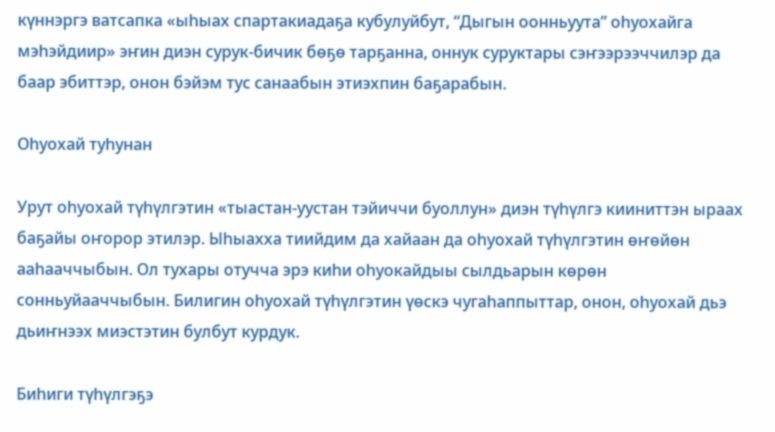күннэргэ ватсапка «ыһыах спартакиадаҕа кубулуйбут, “Дыгын оонньуута” оһуохайга мэһэйдиир» эҥин диэн сурук-бичик бөҕө тарҕанна, оннук суруктары сэҥээрээччилэр да баар эбиттэр, онон бэйэм тус санаабын этиэхпин баҕарабын.

Оһуохай туһунан

Урут оһуохай түһүлгэтин «тыастан-уустан тэйиччи буоллун» диэн түһүлгэ кииниттэн ыраах баҕайы оҥорор этилэр. Ыһыахха тиийдим да хайаан да оһуохай түһүлгэтин өҥөйөн ааһааччыбын. Ол тухары отучча эрэ киһи оһуокайдыы сылдьарын көрөн сонньуйааччыбын. Билигин оһуохай түһүлгэтин үөскэ чугаһаппыттар, онон, оһуохай дьэ дьиҥнээх миэстэтин булбут курдук.

Биһиги түһүлгэҕэ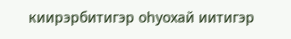киирэрбитигэр оһуохай иитигэр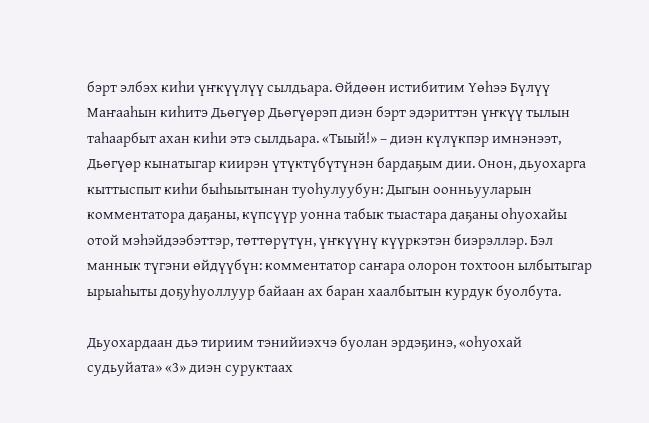бэрт элбэх киһи үҥкүүлүү сылдьара. Өйдөөн истибитим Үөһээ Бүлүү Маҥааһын киһитэ Дьөгүөр Дьөгүөрэп диэн бэрт эдэриттэн үҥкүү тылын таһаарбыт ахан киһи этэ сылдьара. «Тыый!» – диэн күлүкпэр имнэнээт, Дьөгүөр кынатыгар киирэн үтүктүбүтүнэн бардаҕым дии. Онон, дьуохарга кыттыспыт киһи быһыытынан туоһулуубун: Дыгын оонньууларын комментатора даҕаны, күпсүүр уонна табык тыастара даҕаны оһуохайы отой мэһэйдээбэттэр, төттөрүтүн, үҥкүүнү күүркэтэн биэрэллэр. Бэл маннык түгэни өйдүүбүн: комментатор саҥара олорон тохтоон ылбытыгар ырыаһыты доҕуһуоллуур байаан ах баран хаалбытын курдук буолбута.

Дьуохардаан дьэ тириим тэнийиэхчэ буолан эрдэҕинэ, «оһуохай судьуйата» «3» диэн суруктаах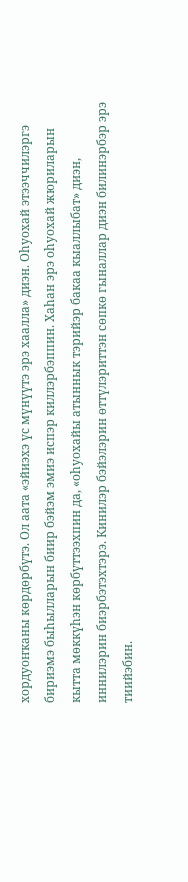хордуоҥканы көрдөрбүтэ. Ол аата «эйиэхэ үс мүнүүтэ эрэ хаалла» диэн. Оһуохай этээччилэргэ бириэмэ быһылларын биир бэйэм эмиэ испэр киллэрбэппин. Хаһан эрэ оһуохай жюриларын кытта мөккүһэн көрбүттээхпин да, «оһуохайы атыннык тэрийэр бакаа кыаллыбат» диэн, иннилэрин биэрбэтэхтэрэ. Кинилэр бэйэлэрин өттүлэриттэн сөпкө гыналлар диэн билинэрбэр эрэ тиийэбин.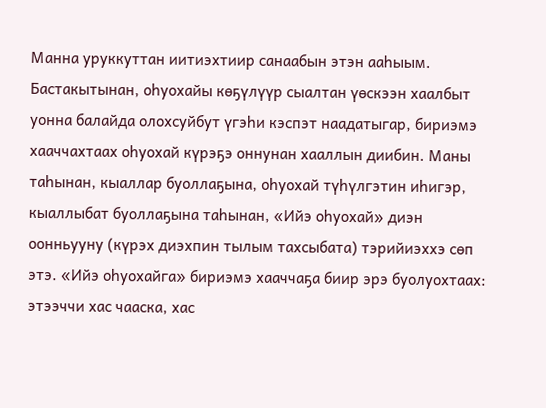Манна уруккуттан иитиэхтиир санаабын этэн ааһыым. Бастакытынан, оһуохайы көҕүлүүр сыалтан үөскээн хаалбыт уонна балайда олохсуйбут үгэһи кэспэт наадатыгар, бириэмэ хааччахтаах оһуохай күрэҕэ оннунан хааллын диибин. Маны таһынан, кыаллар буоллаҕына, оһуохай түһүлгэтин иһигэр, кыаллыбат буоллаҕына таһынан, «Ийэ оһуохай» диэн оонньууну (күрэх диэхпин тылым тахсыбата) тэрийиэххэ сөп этэ. «Ийэ оһуохайга» бириэмэ хааччаҕа биир эрэ буолуохтаах: этээччи хас чааска, хас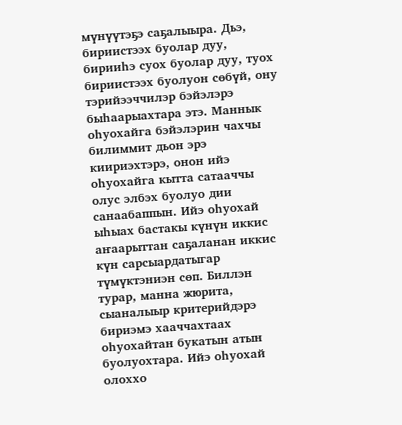мүнүүтэҕэ саҕалыыра. Дьэ, бириистээх буолар дуу, бирииһэ суох буолар дуу, туох бириистээх буолуон сөбүй, ону тэрийээччилэр бэйэлэрэ быһаарыахтара этэ. Маннык оһуохайга бэйэлэрин чахчы билиммит дьон эрэ киириэхтэрэ, онон ийэ оһуохайга кытта сатааччы олус элбэх буолуо дии санаабаппын. Ийэ оһуохай ыһыах бастакы күнүн иккис аҥаарыттан саҕаланан иккис күн сарсыардатыгар түмүктэниэн сөп. Биллэн турар, манна жюрита, сыаналыыр критерийдэрэ бириэмэ хааччахтаах оһуохайтан букатын атын буолуохтара. Ийэ оһуохай олоххо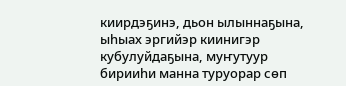киирдэҕинэ, дьон ылыннаҕына, ыһыах эргийэр киинигэр кубулуйдаҕына, муҥутуур бирииһи манна туруорар сөп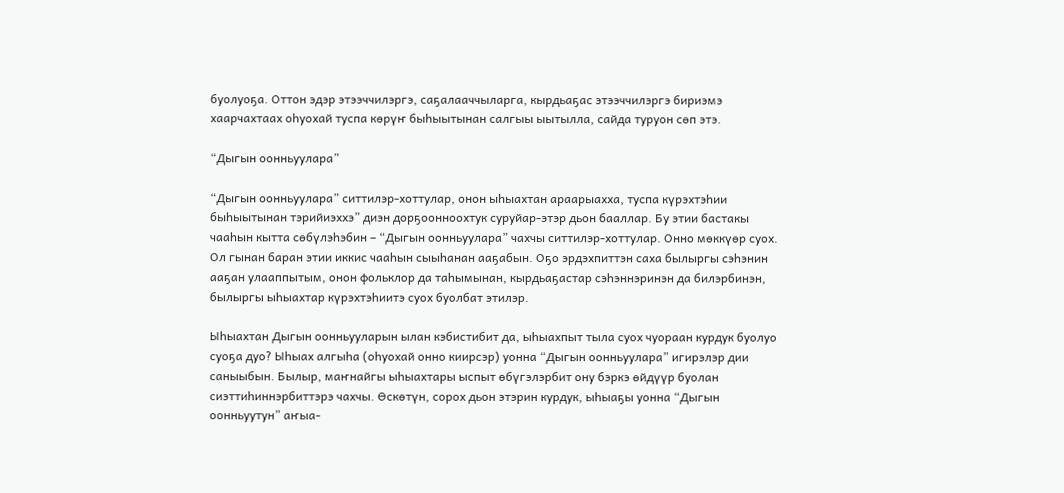буолуоҕа. Оттон эдэр этээччилэргэ, саҕалааччыларга, кырдьаҕас этээччилэргэ бириэмэ хаарчахтаах оһуохай туспа көрүҥ быһыытынан салгыы ыытылла, сайда туруон сөп этэ.

“Дыгын оонньуулара”

“Дыгын оонньуулара” ситтилэр-хоттулар, онон ыһыахтан араарыахха, туспа күрэхтэһии быһыытынан тэрийиэххэ” диэн дорҕоонноохтук суруйар-этэр дьон бааллар. Бу этии бастакы чааһын кытта сөбүлэһэбин – “Дыгын оонньуулара” чахчы ситтилэр-хоттулар. Онно мөккүөр суох. Ол гынан баран этии иккис чааһын сыыһанан ааҕабын. Оҕо эрдэхпиттэн саха былыргы сэһэнин ааҕан улааппытым, онон фольклор да таһымынан, кырдьаҕастар сэһэннэринэн да билэрбинэн, былыргы ыһыахтар күрэхтэһиитэ суох буолбат этилэр.

Ыһыахтан Дыгын оонньууларын ылан кэбистибит да, ыһыахпыт тыла суох чуораан курдук буолуо суоҕа дуо? Ыһыах алгыһа (оһуохай онно киирсэр) уонна “Дыгын оонньуулара” игирэлэр дии саныыбын. Былыр, маҥнайгы ыһыахтары ыспыт өбүгэлэрбит ону бэркэ өйдүүр буолан сиэттиһиннэрбиттэрэ чахчы. Өскөтүн, сорох дьон этэрин курдук, ыһыаҕы уонна “Дыгын оонньуутун” аҥыа-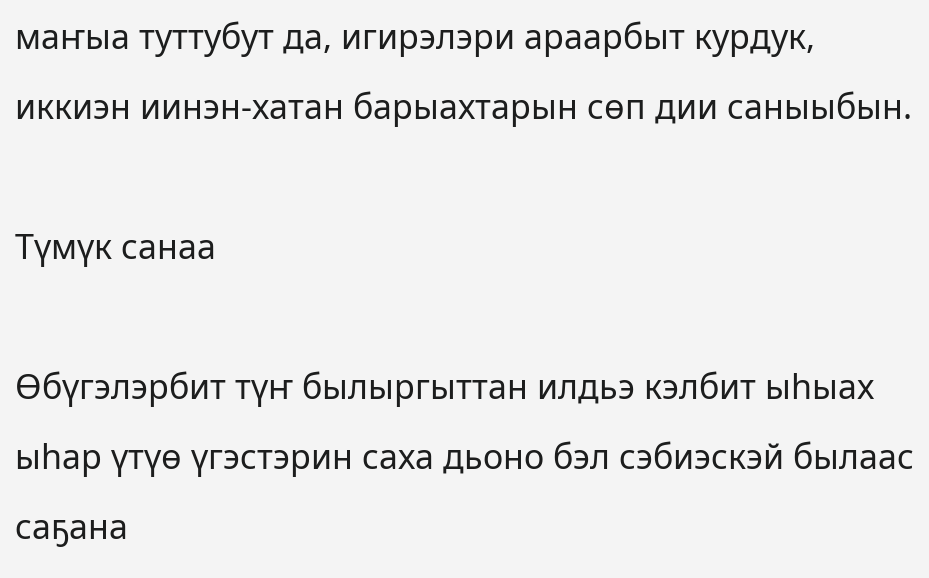маҥыа туттубут да, игирэлэри араарбыт курдук, иккиэн иинэн-хатан барыахтарын сөп дии саныыбын.

Түмүк санаа

Өбүгэлэрбит түҥ былыргыттан илдьэ кэлбит ыһыах ыһар үтүө үгэстэрин саха дьоно бэл сэбиэскэй былаас саҕана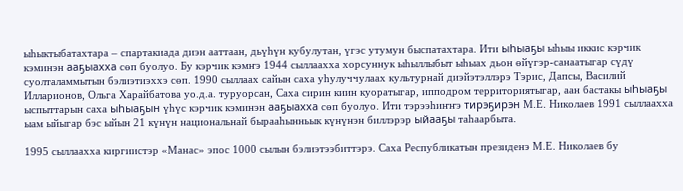ыһыктыбатахтара – спартакиада диэн ааттаан, дьүһүн кубулутан, үгэс утумун быспатахтара. Ити ыһыаҕы ыһыы иккис кэрчик кэминэн ааҕыахха сөп буолуо. Бу кэрчик кэмҥэ 1944 сыллаахха хорсуннук ыһыллыбыт ыһыах дьон өйүгэр-санаатыгар сүдү суолталаммытын бэлиэтиэххэ сөп. 1990 сыллаах сайын саха уһулуччулаах культурнай диэйэтэллэрэ Тэрис, Дапсы, Василий Илларионов, Ольга Харайбатова уо.д.а. туруорсан, Саха сирин киин куоратыгар, ипподром территориятыгар, аан бастакы ыһыаҕы ыспыттарын саха ыһыаҕын үһүс кэрчик кэминэн ааҕыахха сөп буолуо. Ити тэрээһиҥҥэ тирэҕирэн М.Е. Николаев 1991 сыллаахха ыам ыйыгар бэс ыйын 21 күнүн национальнай бырааһынньык күнүнэн биллэрэр ыйааҕы таһаарбыта.

1995 сыллаахха киргиистэр «Манас» эпос 1000 сылын бэлиэтээбиттэрэ. Саха Республикатын президенэ М.Е. Николаев бу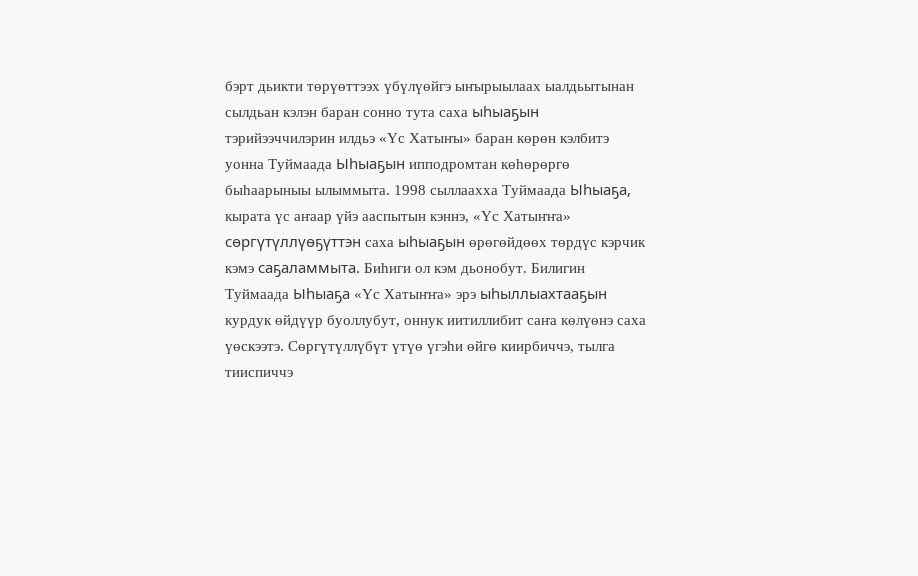бэрт дьикти төрүөттээх үбүлүөйгэ ыҥырыылаах ыалдьытынан сылдьан кэлэн баран сонно тута саха ыһыаҕын тэрийээччилэрин илдьэ «Үс Хатыҥы» баран көрөн кэлбитэ уонна Туймаада Ыһыаҕын ипподромтан көһөрөргө быһаарыныы ылыммыта. 1998 сыллаахха Туймаада Ыһыаҕа, кырата үс аҥаар үйэ ааспытын кэннэ, «Үс Хатыҥҥа» сөргүтүллүөҕүттэн саха ыһыаҕын өрөгөйдөөх төрдүс кэрчик кэмэ саҕаламмыта. Биһиги ол кэм дьонобут. Билигин Туймаада Ыһыаҕа «Үс Хатыҥҥа» эрэ ыһыллыахтааҕын курдук өйдүүр буоллубут, оннук иитиллибит саҥа көлүөнэ саха үөскээтэ. Сөргүтүллүбүт үтүө үгэһи өйгө киирбиччэ, тылга тииспиччэ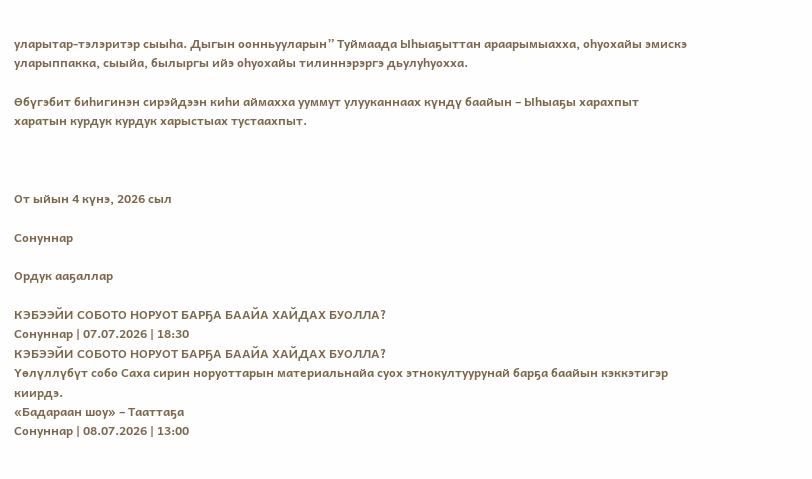уларытар-тэлэритэр сыыһа. Дыгын оонньууларын” Туймаада Ыһыаҕыттан араарымыахха, оһуохайы эмискэ уларыппакка, сыыйа, былыргы ийэ оһуохайы тилиннэрэргэ дьулуһуохха.

Өбүгэбит биһигинэн сирэйдээн киһи аймахха ууммут улууканнаах күндү баайын – Ыһыаҕы харахпыт харатын курдук курдук харыстыах тустаахпыт.



От ыйын 4 күнэ, 2026 сыл

Сонуннар

Ордук ааҕаллар

КЭБЭЭЙИ СОБОТО НОРУОТ БАРҔА БААЙА ХАЙДАХ БУОЛЛА?
Сонуннар | 07.07.2026 | 18:30
КЭБЭЭЙИ СОБОТО НОРУОТ БАРҔА БААЙА ХАЙДАХ БУОЛЛА?
Үөлүллүбүт собо Саха сирин норуоттарын материальнайа суох этнокултуурунай барҕа баайын кэккэтигэр киирдэ.
«Бадараан шоу» – Тааттаҕа
Сонуннар | 08.07.2026 | 13:00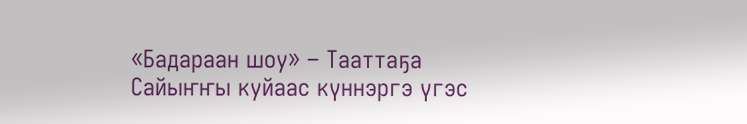«Бадараан шоу» – Тааттаҕа
Сайыҥҥы куйаас күннэргэ үгэс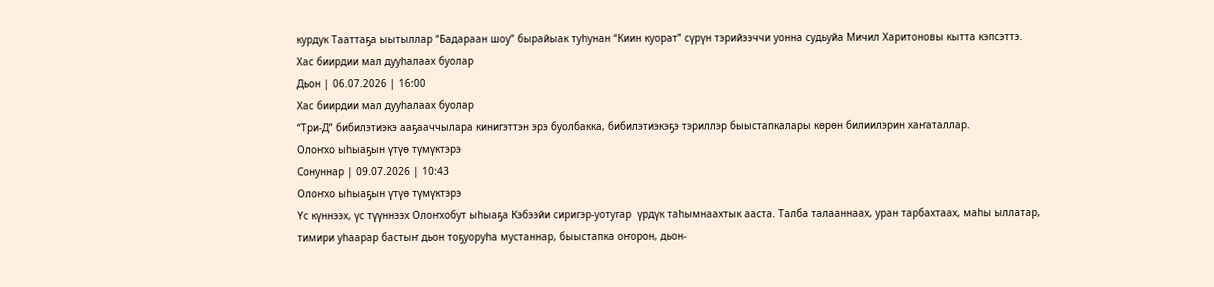курдук Тааттаҕа ыытыллар “Бадараан шоу” бырайыак туһунан “Киин куорат” сүрүн тэрийээччи уонна судьуйа Мичил Харитоновы кытта кэпсэттэ.
Хас биирдии мал дууһалаах буолар
Дьон | 06.07.2026 | 16:00
Хас биирдии мал дууһалаах буолар
“Три-Д” бибилэтиэкэ ааҕааччылара кинигэттэн эрэ буолбакка, бибилэтиэкэҕэ тэриллэр быыстапкалары көрөн билиилэрин хаҥаталлар.
Олоҥхо ыһыаҕын үтүө түмүктэрэ
Сонуннар | 09.07.2026 | 10:43
Олоҥхо ыһыаҕын үтүө түмүктэрэ
Үс күннээх, үс түүннээх Олоҥхобут ыһыаҕа Кэбээйи сиригэр-уотугар  үрдүк таһымнаахтык ааста. Талба талааннаах, уран тарбахтаах, маһы ыллатар, тимири уһаарар бастыҥ дьон тоҕуоруһа мустаннар, быыстапка оҥорон, дьон-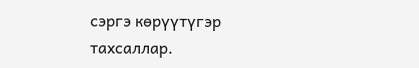сэргэ көрүүтүгэр тахсаллар.